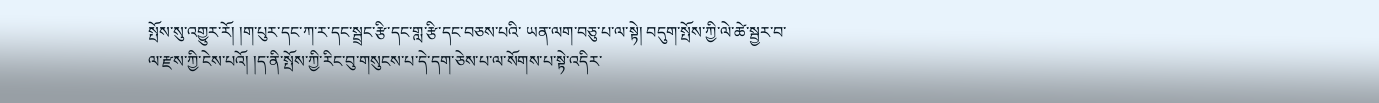སྤོས་སུ་འགྱུར་རོ། །ག་པུར་དང་ཀ་ར་དང་སྦྲང་རྩི་དང་གླ་རྩི་དང་བཅས་པའི་ ཡན་ལག་བཅུ་པ་ལ་སྟེ། བདུག་སྤོས་ཀྱི་ལེ་ཚེ་སྦྱར་བ་ལ་རྫས་ཀྱི་ངེས་པའོ། །ད་ནི་སྤོས་ཀྱི་རིང་བུ་གསུངས་པ་དེ་དག་ཅེས་པ་ལ་སོགས་པ་སྟེ་འདིར་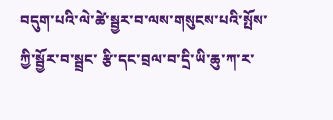བདུག་པའི་ལེ་ཚེ་སྦྱར་བ་ལས་གསུངས་པའི་སྤོས་ཀྱི་སྦྱོར་བ་སྦྲང་ རྩི་དང་བྲལ་བ་དྲི་ཡི་ཆུ་ཀ་ར་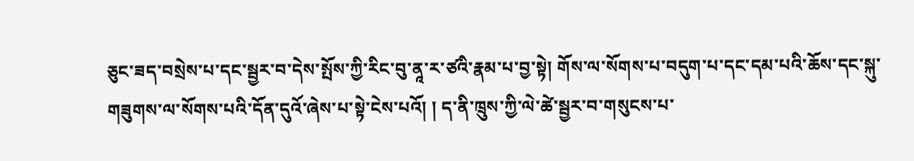ཅུང་ཟད་བསྲེས་པ་དང་སྦྱར་བ་དེས་སྤོས་ཀྱི་རིང་བུ་ནཱ་ར་ཙའི་རྣམ་པ་བྱ་སྟེ། གོས་ལ་སོགས་པ་བདུག་པ་དང་དམ་པའི་ཆོས་དང་སྐུ་གཟུགས་ལ་སོགས་པའི་དོན་དུའོ་ཞེས་པ་སྟེ་ངེས་པའོ། ། ད་ནི་ཁྲུས་ཀྱི་ལེ་ཚེ་སྦྱར་བ་གསུངས་པ་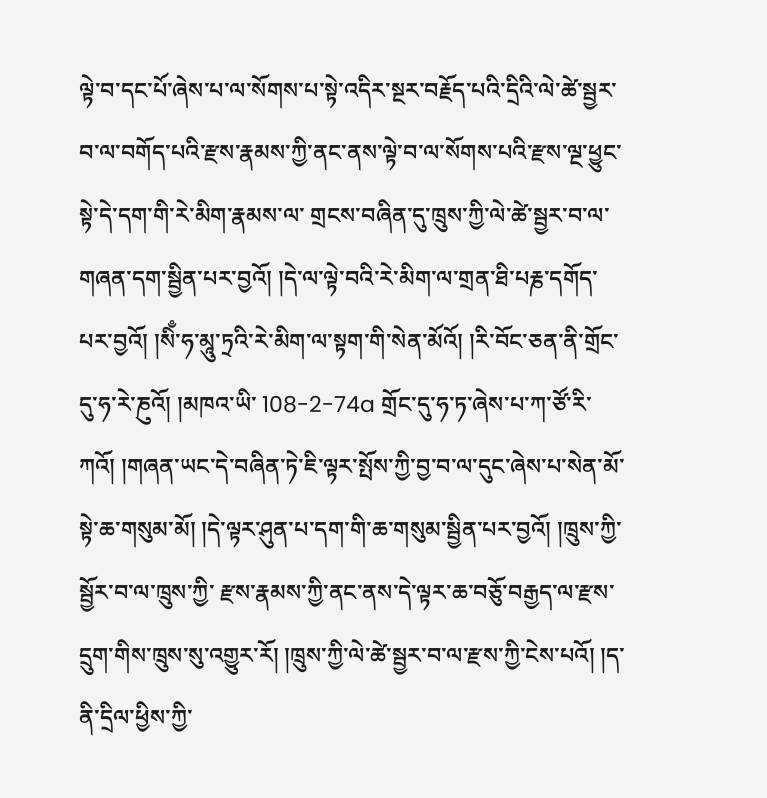ལྟེ་བ་དང་པོ་ཞེས་པ་ལ་སོགས་པ་སྟེ་འདིར་སྔར་བརྗོད་པའི་དྲིའི་ལེ་ཚེ་སྦྱར་བ་ལ་བགོད་པའི་རྫས་རྣམས་ཀྱི་ནང་ནས་ལྟེ་བ་ལ་སོགས་པའི་རྫས་ལྔ་ཕྱུང་སྟེ་དེ་དག་གི་རེ་མིག་རྣམས་ལ་ གྲངས་བཞིན་དུ་ཁྲུས་ཀྱི་ལེ་ཚེ་སྦྱར་བ་ལ་གཞན་དག་སྦྱིན་པར་བྱའོ། །དེ་ལ་ལྟེ་བའི་རེ་མིག་ལ་གྲན་ཐི་པརྞ་དགོད་པར་བྱའོ། །སིྃ་ཧ་མཱུ་ཏྲའི་རེ་མིག་ལ་སྟག་གི་སེན་མོའོ། །རི་བོང་ཅན་ནི་གྲོང་དུ་ཧ་རེ་ཎུའོ། །མཁའ་ཡི་ 108-2-74a གྲོང་དུ་ཧ་ཏ་ཞེས་པ་ཀ་ཙོ་རི་ཀའོ། །གཞན་ཡང་དེ་བཞིན་ཏེ་ཇི་ལྟར་སྤོས་ཀྱི་བྱ་བ་ལ་དུང་ཞེས་པ་སེན་མོ་སྟེ་ཆ་གསུམ་མོ། །དེ་ལྟར་ཤུན་པ་དག་གི་ཆ་གསུམ་སྦྱིན་པར་བྱའོ། །ཁྲུས་ཀྱི་སྦྱོར་བ་ལ་ཁྲུས་ཀྱི་ རྫས་རྣམས་ཀྱི་ནང་ནས་དེ་ལྟར་ཆ་བཅོུ་བརྒྱད་ལ་རྫས་དྲུག་གིས་ཁྲུས་སུ་འགྱུར་རོ། །ཁྲུས་ཀྱི་ལེ་ཚེ་སྦྱར་བ་ལ་རྫས་ཀྱི་ངེས་པའོ། །ད་ནི་དྲིལ་ཕྱིས་ཀྱི་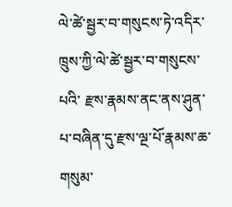ལེ་ཚེ་སྦྱར་བ་གསུངས་ཏེ་འདིར་ཁྲུས་ཀྱི་ལེ་ཚེ་སྦྱར་བ་གསུངས་པའི་ རྫས་རྣམས་ནང་ནས་ཤུན་པ་བཞིན་དུ་རྫས་ལྔ་པོ་རྣམས་ཆ་གསུམ་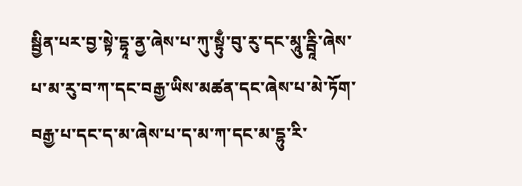སྦྱིན་པར་བྱ་སྟེ་དྷཱ་ནྱ་ཞེས་པ་ཀུ་སྟུྃ་བུ་རུ་དང་མཱུ་ཪྦཱི་ཞེས་པ་མ་རུ་བ་ཀ་དང་བརྒྱ་ཡིས་མཚན་དང་ཞེས་པ་མེ་ཏོག་བརྒྱ་པ་དང་ད་མ་ཞེས་པ་ད་མ་ཀ་དང་མ་དྷུ་རི་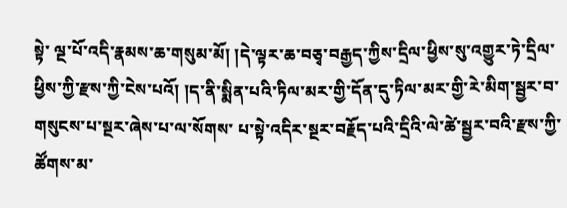སྟེ་ ལྔ་པོ་འདི་རྣམས་ཆ་གསུམ་མོ། །དེ་ལྟར་ཆ་བཅྭ་བརྒྱད་ཀྱིས་དྲིལ་ཕྱིས་སུ་འགྱུར་ཏེ་དྲིལ་ཕྱིས་ཀྱི་རྫས་ཀྱི་ངེས་པའོ། །ད་ནི་སྨིན་པའི་ཏིལ་མར་གྱི་དོན་དུ་ཏིལ་མར་གྱི་རེ་མིག་སྦྱར་བ་གསུངས་པ་སྔར་ཞེས་པ་ལ་སོགས་ པ་སྟེ་འདིར་སྔར་བརྗོད་པའི་དྲིའི་ལེ་ཚེ་སྦྱར་བའི་རྫས་ཀྱི་ཚོགས་མ་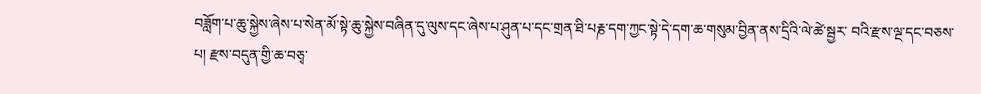བཟློག་པ་ཆུ་སྐྱེས་ཞེས་པ་སེན་མོ་སྟེ་ཆུ་སྐྱེས་བཞིན་དུ་ལུས་དང་ཞེས་པ་ཤུན་པ་དང་གྲན་ཐི་པརྞ་དག་ཀྱང་སྟེ་དེ་དག་ཆ་གསུམ་བྱིན་ནས་དྲིའི་ལེ་ཚེ་སྦྱར་ བའི་རྫས་ལྔ་དང་བཅས་པ། རྫས་བདུན་གྱི་ཆ་བཅྭ་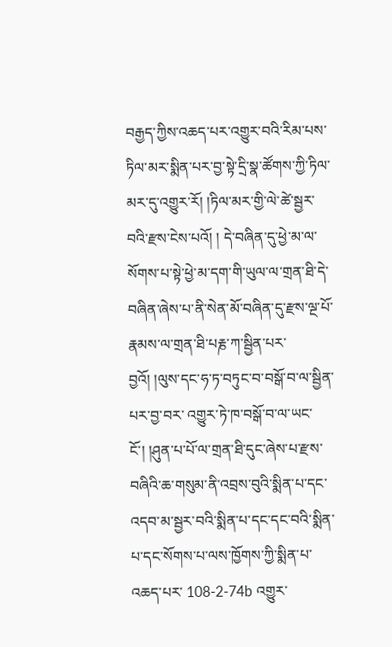བརྒྱད་ཀྱིས་འཆད་པར་འགྱུར་བའི་རིམ་པས་ཏིལ་མར་སྨིན་པར་བྱ་སྟེ་དྲི་སྣ་ཚོགས་ཀྱི་ཏིལ་མར་དུ་འགྱུར་རོ། །ཏིལ་མར་གྱི་ལེ་ཚེ་སྦྱར་བའི་རྫས་ངེས་པའོ། ། དེ་བཞིན་དུ་ཕྱེ་མ་ལ་སོགས་པ་སྟེ་ཕྱེ་མ་དག་གི་ཡུལ་ལ་གྲན་ཐི་དེ་བཞིན་ཞེས་པ་ནི་སེན་མོ་བཞིན་དུ་རྫས་ལྔ་པོ་རྣམས་ལ་གྲན་ཐི་པརྞ་ཀ་སྦྱིན་པར་བྱའོ། །ལུས་དང་ཧ་ཏ་བཏུང་བ་བསྒོ་བ་ལ་སྦྱིན་པར་བྱ་བར་ འགྱུར་ཏེ་ཁ་བསྒོ་བ་ལ་ཡང་ངོ་། །ཤུན་པ་པོ་ལ་གྲན་ཐི་དུང་ཞེས་པ་རྫས་བཞིའི་ཆ་གསུམ་ནི་འབྲས་བུའི་སྨིན་པ་དང་འདབ་མ་སྦྱར་བའི་སྨིན་པ་དང་དང་བའི་སྨིན་པ་དང་སོགས་པ་ལས་ཁྱོགས་ཀྱི་སྨིན་པ་འཆད་པར་ 108-2-74b འགྱུར་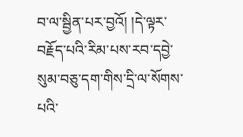བ་ལ་སྦྱིན་པར་བྱའོ། །དེ་ལྟར་བརྗོད་པའི་རིམ་པས་རབ་དབྱེ་སུམ་བཅུ་དག་གིས་དྲི་ལ་སོགས་པའི་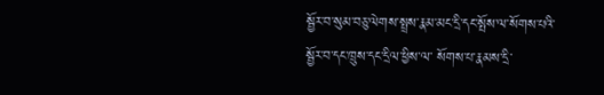སྦྱོར་བ་སུམ་བཅུ་ལེགས་སྤྲས་རྣམ་མང་དྲི་དང་སྤོས་ལ་སོགས་པའི་སྦྱོར་བ་དང་ཁྲུས་དང་དྲིལ་ཕྱིས་ལ་ སོགས་པ་རྣམས་དྲི་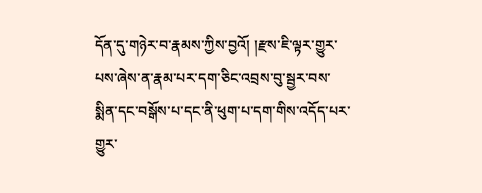དོན་དུ་གཉེར་བ་རྣམས་ཀྱིས་བྱའོ། །རྫས་ཇི་ལྟར་གྱུར་པས་ཞེས་ན་རྣམ་པར་དག་ཅིང་འབྲས་བུ་སྦྱར་བས་སྨིན་དང་བསྒོས་པ་དང་ནི་ཕུག་པ་དག་གིས་འདོད་པར་གྱུར་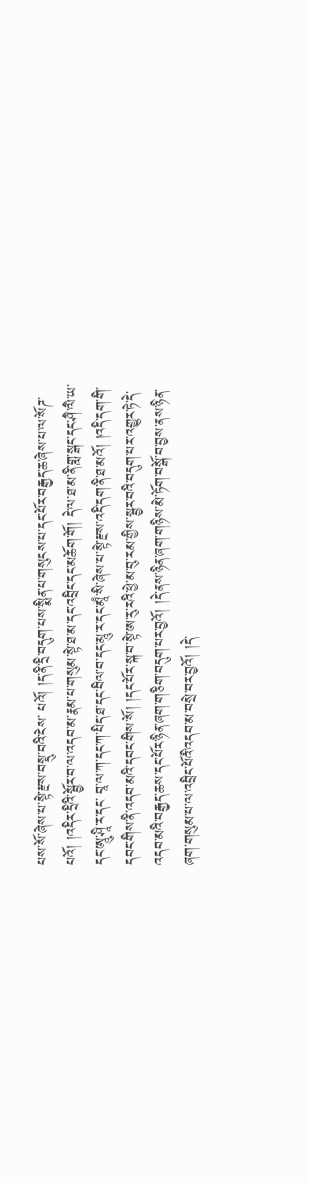པས་སོ་ཞེས་པ་སྟེ་རྫས་བསྡུ་བའི་ངེས་ པའོ། །ད་ནི་དྲི་བདུག་པས་སྨིན་པ་གསུངས་པ་དང་པོར་བརྒྱད་ཆ་ཞེས་པ་ལ་སོཌ་པའོ། །འདིར་དྲིའི་སྦྱོར་བ་ལ་འདབ་མ་རྣམ་པ་གསུམ་སྟེ་ཐ་མ་དང་འབྲིང་དང་མཆོག་གོ། དེ་ལ་ཐ་མ་ནི་གླ་སྒང་དང་ཤཻ་ལཻ་ཡ་དང་ཨཱུ་ཤཱི་ར་དང་ བཱ་ལ་ཀ་དང་ཀ་པིད་ཐ་དང་བིལ་བ་དང་མཱུ་ར་དང་མཱྃ་སི་ཞེས་པ་སྟེ་རྫས་འདི་དག་ནི་ཐ་མའོ། །འདི་དག་གི་དབང་གིས་ནི་འདབ་མའི་དབང་གིས་སོ། །དང་པོར་སྐ་བ་སྟེ་ཨ་རུ་རའི་ཕྱེ་མ་བུ་རམ་གྱིས་སྦྱར་བའི་བདུག་པར་འགྱུར་ཏེ་དེ་ འདབ་མའི་བརྒྱད་ཆས་དང་པོར་ཉིན་ཞག་གཅིག་བདུག་པར་བྱའོ། །དེ་ནས་ཉིན་ཞག་གཉིས་མེ་ཏོག་བསྒོ་བ་བྱས་ནས་ཉིན་ཞག་གསུམ་པ་ལ་འབྲིང་པོའི་འདབ་མ་བསྲེ་བར་བྱའོ། །དེ་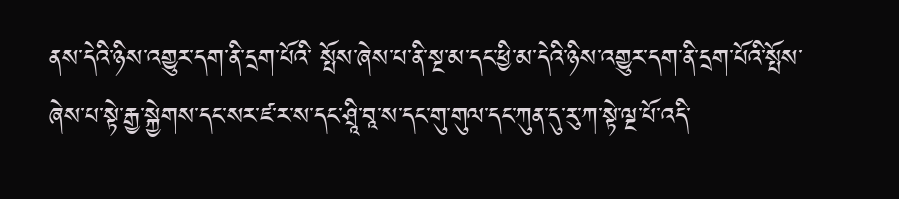ནས་དེའི་ཉིས་འགྱུར་དག་ནི་དྲག་པོའི་ སྤོས་ཞེས་པ་ནི་སྔ་མ་དང་ཕྱི་མ་དེའི་ཉིས་འགྱུར་དག་ནི་དྲག་པོའི་སྤོས་ཞེས་པ་སྟེ་རྒྱ་སྐྱེགས་དང་སར་ཛ་ར་ས་དང་ཤྲཱི་བཱ་ས་དང་གུ་གུལ་དང་ཀུན་དུ་རུ་ཀ་སྟེ་ལྔ་པོ་འདི་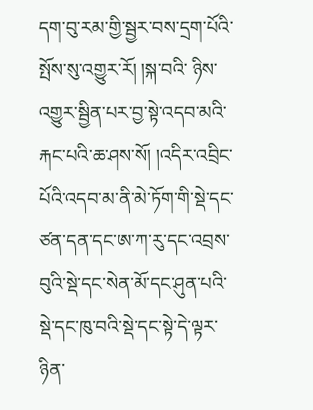དག་བུ་རམ་གྱི་སྦྱར་བས་དྲག་པོའི་སྤོས་སུ་འགྱུར་རོ། །སྐ་བའི་ ཉིས་འགྱུར་སྦྱིན་པར་བྱ་སྟེ་འདབ་མའི་རྐང་པའི་ཆ་ཤས་སོ། །འདིར་འབྲིང་པོའི་འདབ་མ་ནི་མེ་ཏོག་གི་སྡེ་དང་ཙན་དན་དང་ཨ་ཀ་རུ་དང་འབྲས་བུའི་སྡེ་དང་སེན་མོ་དང་ཤུན་པའི་སྡེ་དང་ཁུ་བའི་སྡེ་དང་སྟེ་དེ་ལྟར་ཉིན་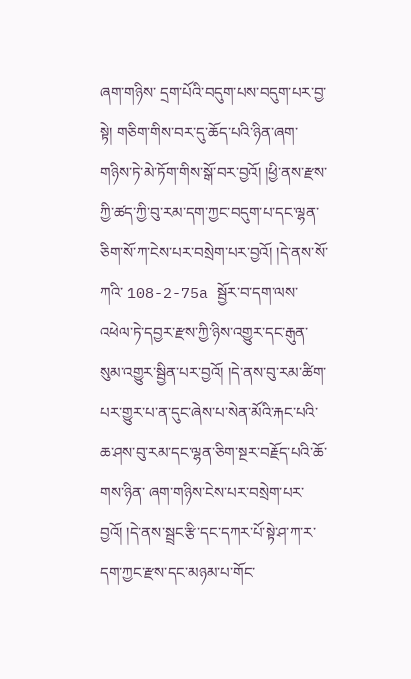ཞག་གཉིས་ དྲག་པོའི་བདུག་པས་བདུག་པར་བྱ་སྟེ། གཅིག་གིས་བར་དུ་ཆོད་པའི་ཉིན་ཞག་གཉིས་ཏེ་མེ་ཏོག་གིས་སྒོ་བར་བྱའོ། །ཕྱི་ནས་རྫས་ཀྱི་ཚད་ཀྱི་བུ་རམ་དག་ཀྱང་བདུག་པ་དང་ལྷན་ཅིག་སོ་ཀ་ངེས་པར་བསྲེག་པར་བྱའོ། །དེ་ནས་སོ་ཀའི་ 108-2-75a སྦྱོར་བ་དག་ལས་འཕེལ་ཏེ་དབྱར་རྫས་ཀྱི་ཉིས་འགྱུར་དང་རྒུན་སུམ་འགྱུར་སྦྱིན་པར་བྱའོ། །དེ་ནས་བུ་རམ་ཚིག་པར་གྱུར་པ་ན་དུང་ཞེས་པ་སེན་མོའི་རྐང་པའི་ཆ་ཤས་བུ་རམ་དང་ལྷན་ཅིག་སྔར་བརྗོད་པའི་ཆོ་གས་ཉིན་ ཞག་གཉིས་ངེས་པར་བསྲེག་པར་བྱའོ། །དེ་ནས་སྦྲང་རྩི་དང་དཀར་པོ་སྟེ་ཤ་ཀ་ར་དག་ཀྱང་རྫས་དང་མཉམ་པ་གོང་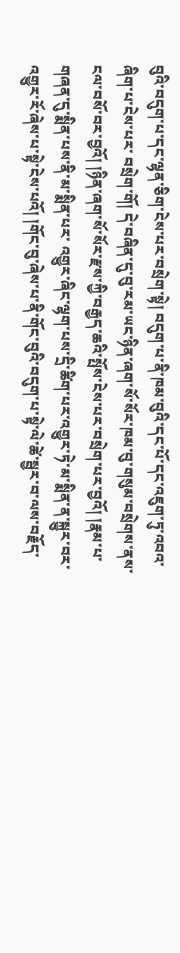བུའི་བདུག་པ་དང་ལྷན་ཅིག་ངེས་པར་བསྲེག་སྟེ། བདུག་པ་ནི་ཁམ་བུའི་དང་པོ་དང་འཇུག་ཏུ་འབའ་ཞིག་པ་ངེས་པར་ བསྲེག་གོ། དེ་བཞིན་དུ་བུ་རམ་ཡང་ཉིན་ཞག་སོ་སོར་ཁམ་བུ་གསུམ་བསྲེགས་ནས་ངལ་བསོ་བར་བྱའོ། །ཉིན་ཞག་སོ་སོར་རྫས་ཀྱི་བརྒྱད་ཆའི་སྤོས་ངེས་པར་བསྲེག་པར་བྱའོ། །རྣམ་པ་གཞན་དུ་སྨིན་པས་ནི་མ་སྨིན་པར་ འགྱུར་ཞིང་ལྷག་པས་དྲི་ཚིག་པར་འགྱུར་ཏེ་མ་སྨིན་ན་སྐྱུར་བར་འགྱུར་རོ་ཞེས་པ་སྟེ་ངེས་པའོ། །གོང་བུ་ཞེས་པ་ནི་གོང་བུའི་བདུག་པ་སྟེ་ལེ་ཚེ་སྦྱར་བ་ལས་བརྗོད་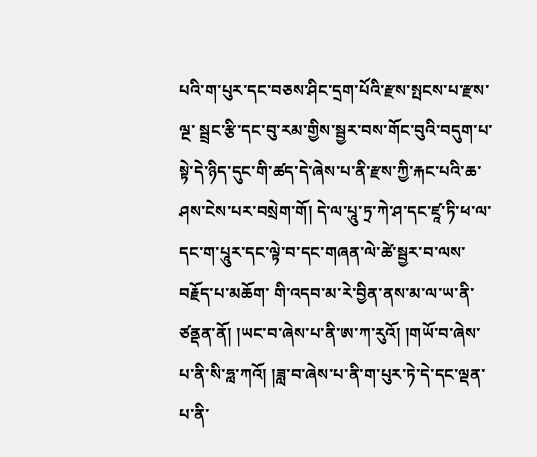པའི་ག་པུར་དང་བཅས་ཤིང་དྲག་པོའི་རྫས་སྤངས་པ་རྫས་ལྔ་ སྦྲང་རྩི་དང་བུ་རམ་གྱིས་སྦྱར་བས་གོང་བུའི་བདུག་པ་སྟེ་དེ་ཉིད་དུང་གི་ཚད་དེ་ཞེས་པ་ནི་རྫས་ཀྱི་རྐང་པའི་ཆ་ཤས་ངེས་པར་བསྲེག་གོ། དེ་ལ་པཱུ་ཏྲ་ཀེ་ཤ་དང་ཛཱ་ཏི་ཕ་ལ་དང་ག་པཱུར་དང་ལྟེ་བ་དང་གཞན་ལེ་ཚེ་སྦྱར་བ་ལས་བརྗོད་པ་མཆོག་ གི་འདབ་མ་རེ་བྱིན་ནས་མ་ལ་ཡ་ནི་ཙནྡན་ནོ། །ཡང་བ་ཞེས་པ་ནི་ཨ་ཀ་རུའོ། །གཡོ་བ་ཞེས་པ་ནི་སི་ཧླ་ཀའོ། །ཟླ་བ་ཞེས་པ་ནི་ག་པུར་ཏེ་དེ་དང་ལྡན་པ་ནི་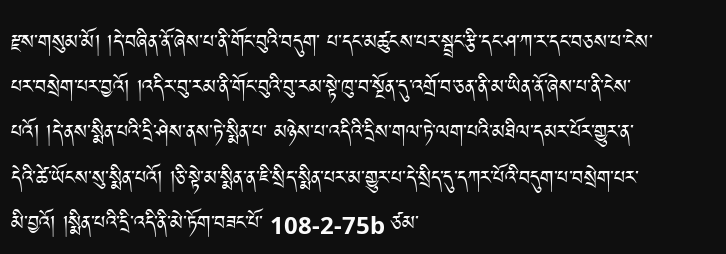རྫས་གསུམ་མོ། །དེ་བཞིན་ནོ་ཞེས་པ་ནི་གོང་བུའི་བདུག་ པ་དང་མཚུངས་པར་སྦྲང་རྩི་དང་ཤ་ཀ་ར་དང་བཅས་པ་ངེས་པར་བསྲེག་པར་བྱའོ། །འདིར་བུ་རམ་ནི་གོང་བུའི་བུ་རམ་སྟེ་ཁུ་བ་སྔོན་དུ་འགྲོ་བ་ཅན་ནི་མ་ཡིན་ནོ་ཞེས་པ་ནི་ངེས་པའོ། །དེ་ནས་སྨིན་པའི་དྲི་ཤེས་ནས་ཏེ་སྨིན་པ་ མཉེས་པ་འདིའི་དྲིས་གལ་ཏེ་ལག་པའི་མཐིལ་དམར་པོར་གྱུར་ན་དེའི་ཚེ་ཡོངས་སུ་སྨིན་པའོ། །ཅི་སྟེ་མ་སྨིན་ན་ཇི་སྲིད་སྨིན་པར་མ་གྱུར་པ་དེ་སྲིད་དུ་དཀར་པོའི་བདུག་པ་བསྲེག་པར་མི་བྱའོ། །སྨིན་པའི་དྲི་འདི་ནི་མེ་ཏོག་བཟང་པོ་ 108-2-75b ཙམ་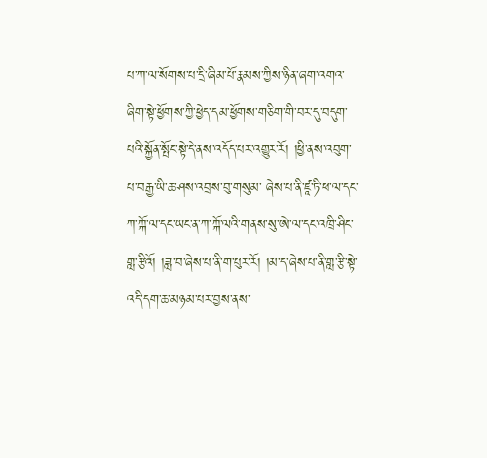པ་ཀ་ལ་སོགས་པ་དྲི་ཞིམ་པོ་རྣམས་ཀྱིས་ཉིན་ཞག་འགའ་ཞིག་སྟེ་ཕྱོགས་ཀྱི་ཕྱེད་དམ་ཕྱོགས་གཅིག་གི་བར་དུ་བདུག་པའི་སྐྱོན་སྤོང་སྟེ་དེ་ནས་འདོད་པར་འགྱུར་རོ། །ཕྱི་ནས་འབུག་པ་བརྒྱ་ཡི་ཆ་ཤས་འབྲས་བུ་གསུམ་ ཞེས་པ་ནི་ཛཱ་ཏི་ཕ་ལ་དང་ཀ་ཀྐོ་ལ་དང་ཡང་ན་ཀ་ཀྐོ་ལའི་གནས་སུ་ཨེ་ལ་དང་འཁྲི་ཤིང་གླ་རྩིའོ། །ཟླ་བ་ཞེས་པ་ནི་ག་པུར་རོ། །མ་ད་ཞེས་པ་ནི་གླ་རྩི་སྟེ་འདི་དག་ཆ་མཉམ་པར་བྱས་ནས་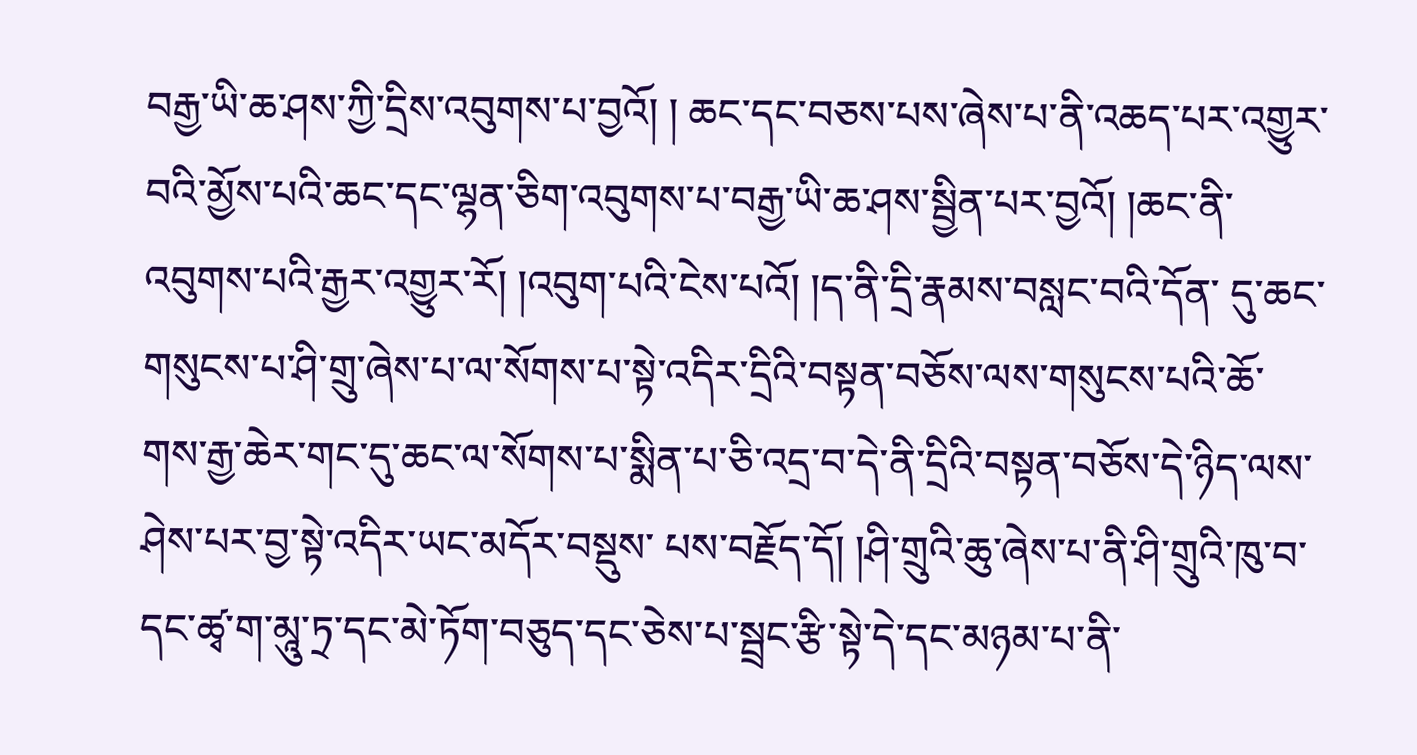བརྒྱ་ཡི་ཆ་ཤས་ཀྱི་དྲིས་འབུགས་པ་བྱའོ། ། ཆང་དང་བཅས་པས་ཞེས་པ་ནི་འཆད་པར་འགྱུར་བའི་མྱོས་པའི་ཆང་དང་ལྷན་ཅིག་འབུགས་པ་བརྒྱ་ཡི་ཆ་ཤས་སྦྱིན་པར་བྱའོ། །ཆང་ནི་འབུགས་པའི་རྒྱར་འགྱུར་རོ། །འབུག་པའི་ངེས་པའོ། །ད་ནི་དྲི་རྣམས་བསླང་བའི་དོན་ དུ་ཆང་གསུངས་པ་ཤི་གྲུ་ཞེས་པ་ལ་སོགས་པ་སྟེ་འདིར་དྲིའི་བསྟན་བཅོས་ལས་གསུངས་པའི་ཆོ་གས་རྒྱ་ཆེར་གང་དུ་ཆང་ལ་སོགས་པ་སྨིན་པ་ཅི་འདྲ་བ་དེ་ནི་དྲིའི་བསྟན་བཅོས་དེ་ཉིད་ལས་ཤེས་པར་བྱ་སྟེ་འདིར་ཡང་མདོར་བསྡུས་ པས་བརྗོད་དོ། །ཤི་གྲུའི་ཆུ་ཞེས་པ་ནི་ཤི་གྲུའི་ཁུ་བ་དང་ཚྭ་ག་མཱུ་ཏྲ་དང་མེ་ཏོག་བཅུད་དང་ཅེས་པ་སྦྲང་རྩི་སྟེ་དེ་དང་མཉམ་པ་ནི་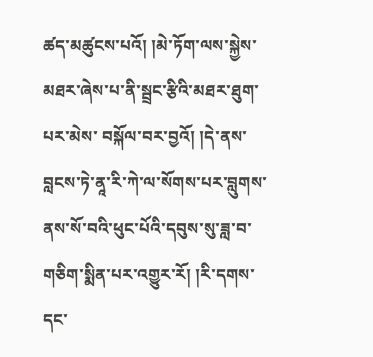ཚད་མཚུངས་པའོ། །མེ་ཏོག་ལས་སྐྱེས་མཐར་ཞེས་པ་ནི་སྦྲང་རྩིའི་མཐར་ཐུག་པར་མེས་ བསྐོལ་བར་བྱའོ། །དེ་ནས་བླངས་ཏེ་ནཱ་རི་ཀེ་ལ་སོགས་པར་བླུགས་ནས་སོ་བའི་ཕུང་པོའི་དབུས་སུ་ཟླ་བ་གཅིག་སྨིན་པར་འགྱུར་རོ། །རི་དགས་དང་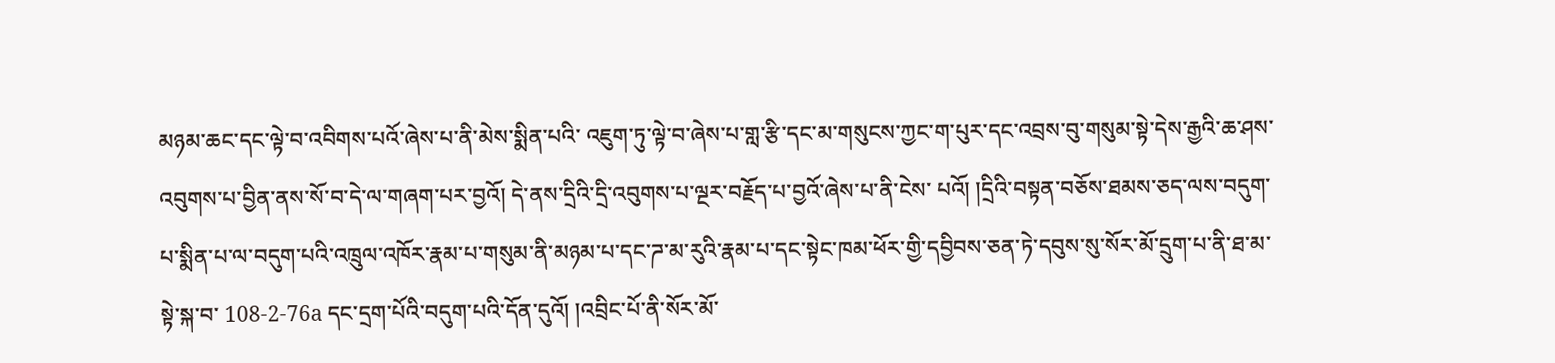མཉམ་ཆང་དང་ལྟེ་བ་འབིགས་པའོ་ཞེས་པ་ནི་མེས་སྨིན་པའི་ འཇུག་ཏུ་ལྟེ་བ་ཞེས་པ་གླ་རྩི་དང་མ་གསུངས་ཀྱང་ག་པུར་དང་འབྲས་བུ་གསུམ་སྟེ་དེས་རྒྱའི་ཆ་ཤས་འབུགས་པ་བྱིན་ནས་སོ་བ་དེ་ལ་གཞག་པར་བྱའོ། དེ་ནས་དྲིའི་དྲི་འབུགས་པ་ལྔར་བརྗོད་པ་བྱའོ་ཞེས་པ་ནི་ངེས་ པའོ། །དྲིའི་བསྟན་བཅོས་ཐམས་ཅད་ལས་བདུག་པ་སྨིན་པ་ལ་བདུག་པའི་འཁྲུལ་འཁོར་རྣམ་པ་གསུམ་ནི་མཉམ་པ་དང་ཌ་མ་རུའི་རྣམ་པ་དང་སྟེང་ཁམ་ཕོར་གྱི་དབྱིབས་ཅན་ཏེ་དབུས་སུ་སོར་མོ་དྲུག་པ་ནི་ཐ་མ་སྟེ་སྐ་བ་ 108-2-76a དང་དྲག་པོའི་བདུག་པའི་དོན་དུའོ། །འབྲིང་པོ་ནི་སོར་མོ་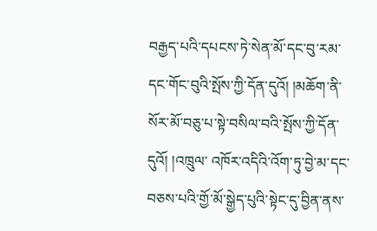བརྒྱད་པའི་དཔངས་ཏེ་སེན་མོ་དང་བུ་རམ་དང་གོང་བུའི་སྤོས་ཀྱི་དོན་དུའོ། །མཆོག་ནི་སོར་མོ་བཅུ་པ་སྟེ་བསིལ་བའི་སྤོས་ཀྱི་དོན་དུའོ། །འཁྲུལ་ འཁོར་འདིའི་འོག་ཏུ་བྱེ་མ་དང་བཅས་པའི་གྱོ་མོ་སྒྱེད་པུའི་སྟེང་དུ་བྱིན་ནས་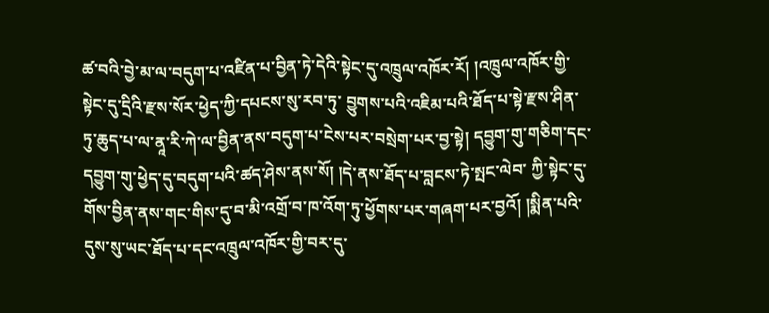ཚ་བའི་བྱེ་མ་ལ་བདུག་པ་འཛིན་པ་བྱིན་ཏེ་དེའི་སྟེང་དུ་འཁྲུལ་འཁོར་རོ། །འཁྲུལ་འཁོར་གྱི་སྟེང་དུ་དྲིའི་རྫས་སོར་ཕྱེད་ཀྱི་དཔངས་སུ་རབ་ཏུ་ བྱུགས་པའི་འཇིམ་པའི་ཐོད་པ་སྟེ་རྫས་ཤིན་ཏུ་ཆུད་པ་ལ་ནཱ་རི་ཀེ་ལ་བྱིན་ནས་བདུག་པ་ངེས་པར་བསྲེག་པར་བྱ་སྟེ། དབྱུག་གུ་གཅིག་དང་དབྱུག་གུ་ཕྱེད་དུ་བདུག་པའི་ཚད་ཤེས་ནས་སོ། །དེ་ནས་ཐོད་པ་བླངས་ཏེ་སྤང་ལེབ་ ཀྱི་སྟེང་དུ་གོས་བྱིན་ནས་གང་གིས་དུ་བ་མི་འགྲོ་བ་ཁ་འོག་ཏུ་ཕྱོགས་པར་གཞག་པར་བྱའོ། །སྨིན་པའི་དུས་སུ་ཡང་ཐོད་པ་དང་འཁྲུལ་འཁོར་གྱི་བར་དུ་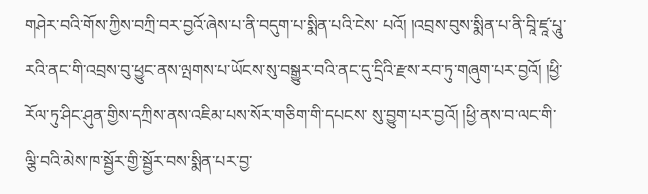གཤེར་བའི་གོས་ཀྱིས་བཀྲི་བར་བྱའོ་ཞེས་པ་ནི་བདུག་པ་སྨིན་པའི་ངེས་ པའོ། །འབྲས་བུས་སྨིན་པ་ནི་བཱི་ཛཱ་པཱུ་རའི་ནང་གི་འབྲས་བུ་ཕྱུང་ནས་ལྤགས་པ་ཡོངས་སུ་བསྒྱུར་བའི་ནང་དུ་དྲིའི་རྫས་རབ་ཏུ་གཞུག་པར་བྱའོ། །ཕྱི་རོལ་ཏུ་ཤིང་ཤུན་གྱིས་དཀྲིས་ནས་འཇིམ་པས་སོར་གཅིག་གི་དཔངས་ སུ་བྱུག་པར་བྱའོ། །ཕྱི་ནས་བ་ལང་གི་ལྕི་བའི་མེས་ཁ་སྦྱོར་གྱི་སྦྱོར་བས་སྨིན་པར་བྱ་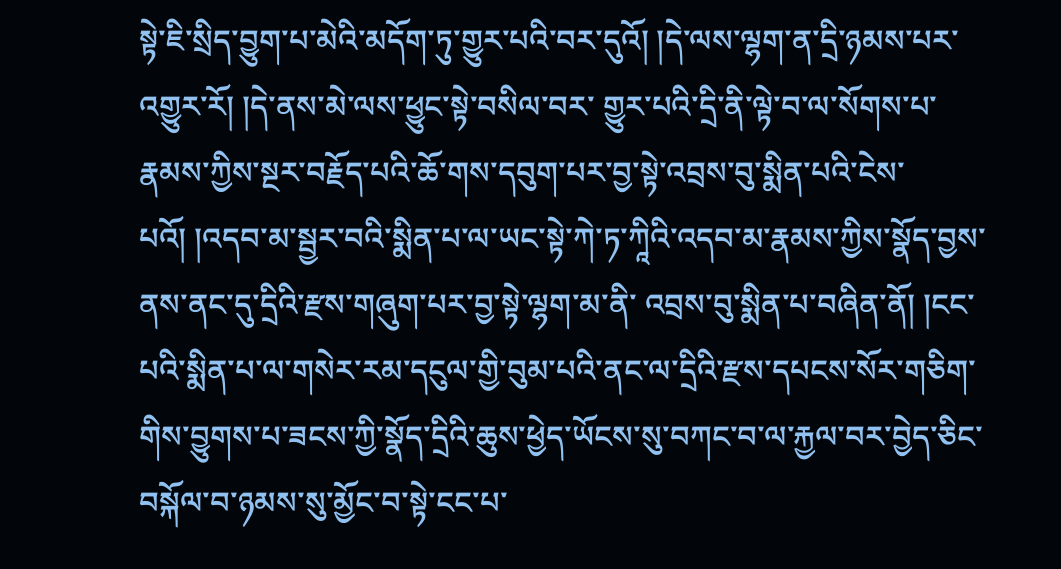སྟེ་ཇི་སྲིད་བྱུག་པ་མེའི་མདོག་ཏུ་གྱུར་པའི་བར་དུའོ། །དེ་ལས་ལྷག་ན་དྲི་ཉམས་པར་འགྱུར་རོ། །དེ་ནས་མེ་ལས་ཕྱུང་སྟེ་བསིལ་བར་ གྱུར་པའི་དྲི་ནི་ལྟེ་བ་ལ་སོགས་པ་རྣམས་ཀྱིས་སྔར་བརྗོད་པའི་ཆོ་གས་དབུག་པར་བྱ་སྟེ་འབྲས་བུ་སྨིན་པའི་ངེས་པའོ། །འདབ་མ་སྦྱར་བའི་སྨིན་པ་ལ་ཡང་སྟེ་ཀེ་ཏ་ཀཱིའི་འདབ་མ་རྣམས་ཀྱིས་སྣོད་བྱས་ནས་ནང་དུ་དྲིའི་རྫས་གཞུག་པར་བྱ་སྟེ་ལྷག་མ་ནི་ འབྲས་བུ་སྨིན་པ་བཞིན་ནོ། །ངང་པའི་སྨིན་པ་ལ་གསེར་རམ་དངུལ་གྱི་བུམ་པའི་ནང་ལ་དྲིའི་རྫས་དཔངས་སོར་གཅིག་གིས་བྱུགས་པ་ཟངས་ཀྱི་སྣོད་དྲིའི་ཆུས་ཕྱེད་ཡོངས་སུ་བཀང་བ་ལ་རྐྱལ་བར་བྱེད་ཅིང་བསྐོལ་བ་ཉམས་སུ་མྱོང་བ་སྟེ་ངང་པ་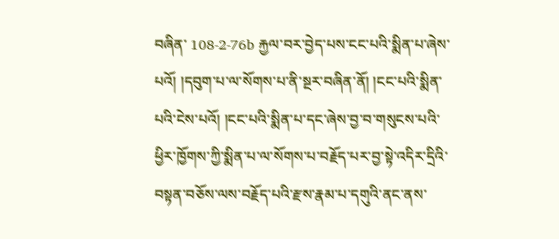བཞིན་ 108-2-76b རྐྱལ་བར་བྱེད་པས་ངང་པའི་སྨིན་པ་ཞེས་པའོ། །དབུག་པ་ལ་སོགས་པ་ནི་སྔར་བཞིན་ནོ། །ངང་པའི་སྨིན་པའི་ངེས་པའོ། །ངང་པའི་སྨིན་པ་དང་ཞེས་བྱ་བ་གསུངས་པའི་ཕྱིར་ཁྱོགས་ཀྱི་སྨིན་པ་ལ་སོགས་པ་བརྗོད་པར་བྱ་སྟེ་འདིར་དྲིའི་ བསྟན་བཅོས་ལས་བརྗོད་པའི་རྫས་རྣམ་པ་དགུའི་ནང་ནས་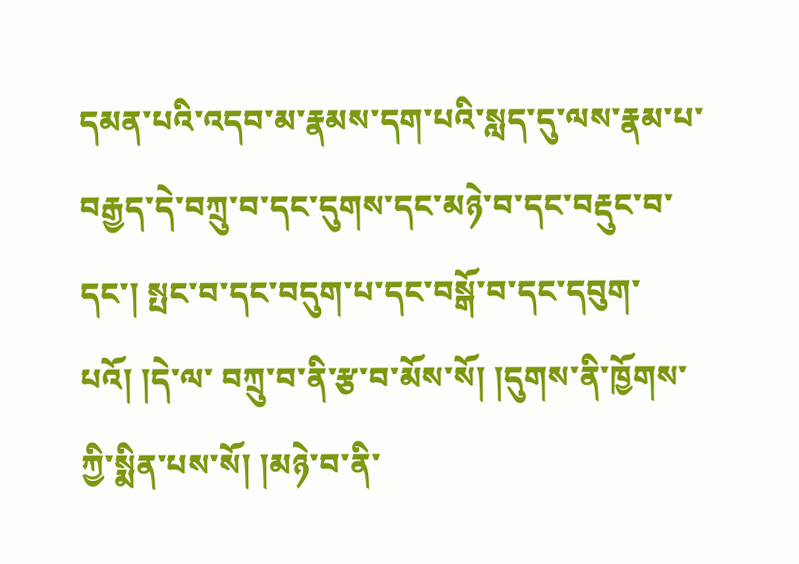དམན་པའི་འདབ་མ་རྣམས་དག་པའི་སླད་དུ་ལས་རྣམ་པ་བརྒྱད་དེ་བཀྲུ་བ་དང་དུགས་དང་མཉེ་བ་དང་བརྡུང་བ་དང་། སྤང་བ་དང་བདུག་པ་དང་བསྒོ་བ་དང་དབུག་པའོ། །དེ་ལ་ བཀྲུ་བ་ནི་རྩ་བ་མོས་སོ། །དུགས་ནི་ཁྱོགས་ཀྱི་སྨིན་པས་སོ། །མཉེ་བ་ནི་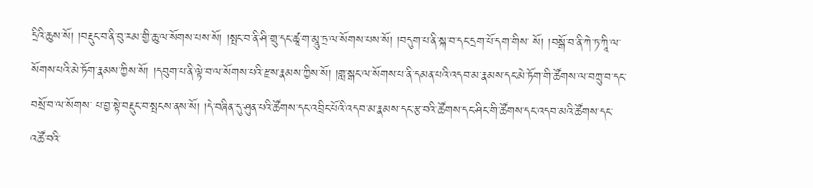དྲིའི་ཆུས་སོ། །བརྡུང་བ་ནི་བུ་རམ་གྱི་ཆུ་ལ་སོགས་པས་སོ། །སྤང་བ་ནི་ཤི་གྲུ་དང་ཚཱ་ག་མཱུ་ཏྲ་ལ་སོགས་པས་སོ། །བདུག་པ་ནི་སྐ་བ་དང་དྲག་པོ་དག་གིས་ སོ། །བསྒོ་བ་ནི་ཀེ་ཏ་ཀཱི་ལ་སོགས་པའི་མེ་ཏོག་རྣམས་ཀྱིས་སོ། །དབུག་པ་ནི་ལྟེ་བ་ལ་སོགས་པའི་རྫས་རྣམས་ཀྱིས་སོ། །གླ་སྒང་ལ་སོགས་པ་ནི་དམན་པའི་འདབ་མ་རྣམས་དང་མེ་ཏོག་གི་ཚོགས་ལ་བཀྲུ་བ་དང་བསྲོ་བ་ལ་སོགས་ པ་བྱ་སྟེ་བརྡུང་བ་སྤངས་ནས་སོ། །དེ་བཞིན་དུ་ཤུན་པའི་ཚོགས་དང་འབྲིང་པོའི་འདབ་མ་རྣམས་དང་རྩ་བའི་ཚོགས་དང་ཤིང་གི་ཚོགས་དང་འདབ་མའི་ཚོགས་དང་འཚོ་བའི་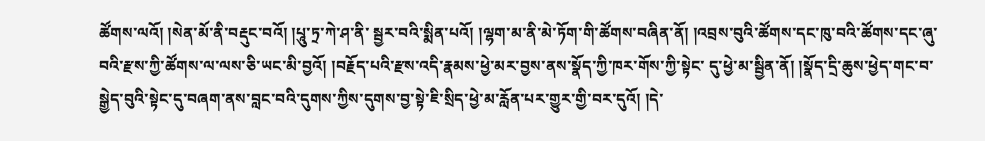ཚོགས་ལའོ། །སེན་མོ་ནི་བརྡུང་བའོ། །པཱུ་ཏྲ་ཀེ་ཤ་ནི་ སྦྱར་བའི་སྨིན་པའོ། །ལྷག་མ་ནི་མེ་ཏོག་གི་ཚོགས་བཞིན་ནོ། །འབྲས་བུའི་ཚོགས་དང་ཁུ་བའི་ཚོགས་དང་ཞུ་བའི་རྫས་ཀྱི་ཚོགས་ལ་ལས་ཅི་ཡང་མི་བྱའོ། །བརྗོད་པའི་རྫས་འདི་རྣམས་ཕྱེ་མར་བྱས་ནས་སྣོད་ཀྱི་ཁར་གོས་ཀྱི་སྟེང་ དུ་ཕྱེ་མ་སྦྱིན་ནོ། །སྣོད་དྲི་ཆུས་ཕྱེད་གང་བ་སྒྱེད་བུའི་སྟེང་དུ་བཞག་ནས་བླང་བའི་དུགས་ཀྱིས་དུགས་བྱ་སྟེ་ཇི་སྲིད་ཕྱེ་མ་རློན་པར་གྱུར་གྱི་བར་དུའོ། །དེ་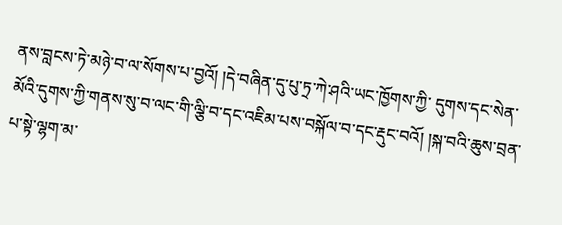ནས་བླངས་ཏེ་མཉེ་བ་ལ་སོགས་པ་བྱའོ། །དེ་བཞིན་དུ་པུ་ཏྲ་ཀེ་ཤའི་ཡང་ཁྱོགས་ཀྱི་ དུགས་དང་སེན་མོའི་དུགས་ཀྱི་གནས་སུ་བ་ལང་གི་ལྕི་བ་དང་འཇིམ་པས་བསྐོལ་བ་དང་རྡུང་བའོ། །སྐ་བའི་ཆུས་བྲན་པ་སྟེ་ལྷག་མ་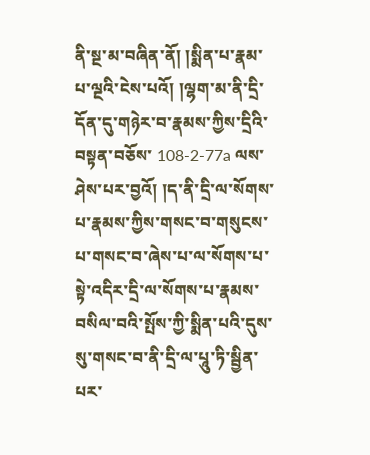ནི་སྔ་མ་བཞིན་ནོ། །སྨིན་པ་རྣམ་པ་ལྔའི་ངེས་པའོ། །ལྷག་མ་ནི་དྲི་དོན་དུ་གཉེར་བ་རྣམས་ཀྱིས་དྲིའི་བསྟན་བཅོས་ 108-2-77a ལས་ཤེས་པར་བྱའོ། །ད་ནི་དྲི་ལ་སོགས་པ་རྣམས་ཀྱིས་གསང་བ་གསུངས་པ་གསང་བ་ཞེས་པ་ལ་སོགས་པ་སྟེ་འདིར་དྲི་ལ་སོགས་པ་རྣམས་བསིལ་བའི་སྤོས་ཀྱི་སྨིན་པའི་དུས་སུ་གསང་བ་ནི་དྲི་ལ་པཱུ་ཏི་སྦྱིན་པར་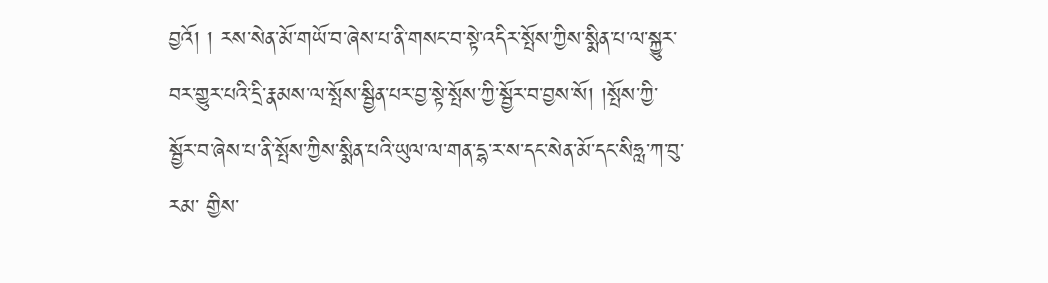བྱའོ། ། རས་སེན་མོ་གཡོ་བ་ཞེས་པ་ནི་གསང་བ་སྟེ་འདིར་སྤོས་ཀྱིས་སྨིན་པ་ལ་སྐྱུར་བར་གྱུར་པའི་དྲི་རྣམས་ལ་སྤོས་སྦྱིན་པར་བྱ་སྟེ་སྤོས་ཀྱི་སྦྱོར་བ་བྱས་སོ། །སྤོས་ཀྱི་སྦྱོར་བ་ཞེས་པ་ནི་སྤོས་ཀྱིས་སྨིན་པའི་ཡུལ་ལ་གན་དྷ་ར་ས་དང་སེན་མོ་དང་སིཧླ་ཀ་བུ་རམ་ གྱིས་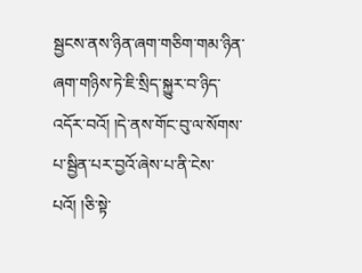སྦྱངས་ནས་ཉིན་ཞག་གཅིག་གམ་ཉིན་ཞག་གཉིས་ཏེ་ཇི་སྲིད་སྐྱུར་བ་ཉིད་འདོར་བའོ། །དེ་ནས་གོང་བུ་ལ་སོགས་པ་སྦྱིན་པར་བྱའོ་ཞེས་པ་ནི་ངེས་པའོ། །ཅི་སྟེ་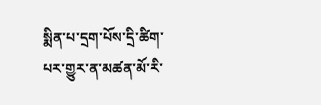སྨིན་པ་དྲག་པོས་དྲི་ཚིག་པར་གྱུར་ན་མཚན་མོ་རི་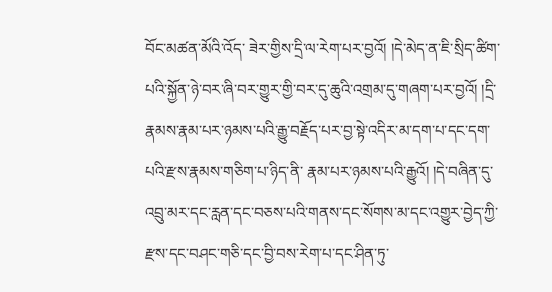བོང་མཚན་མོའི་འོད་ ཟེར་གྱིས་དྲི་ལ་རེག་པར་བྱའོ། །དེ་མེད་ན་ཇི་སྲིད་ཚིག་པའི་སྐྱོན་ཉེ་བར་ཞི་བར་གྱུར་གྱི་བར་དུ་ཆུའི་འགྲམ་དུ་གཞག་པར་བྱའོ། །དྲི་རྣམས་རྣམ་པར་ཉམས་པའི་རྒྱུ་བརྗོད་པར་བྱ་སྟེ་འདིར་མ་དག་པ་དང་དག་པའི་རྫས་རྣམས་གཅིག་པ་ཉིད་ནི་ རྣམ་པར་ཉམས་པའི་རྒྱུའོ། །དེ་བཞིན་དུ་འབྲུ་མར་དང་རླན་དང་བཅས་པའི་གནས་དང་སོགས་མ་དང་འགྱུར་བྱེད་ཀྱི་རྫས་དང་བཤང་གཅི་དང་བྱི་བས་རེག་པ་དང་ཤིན་ཏུ་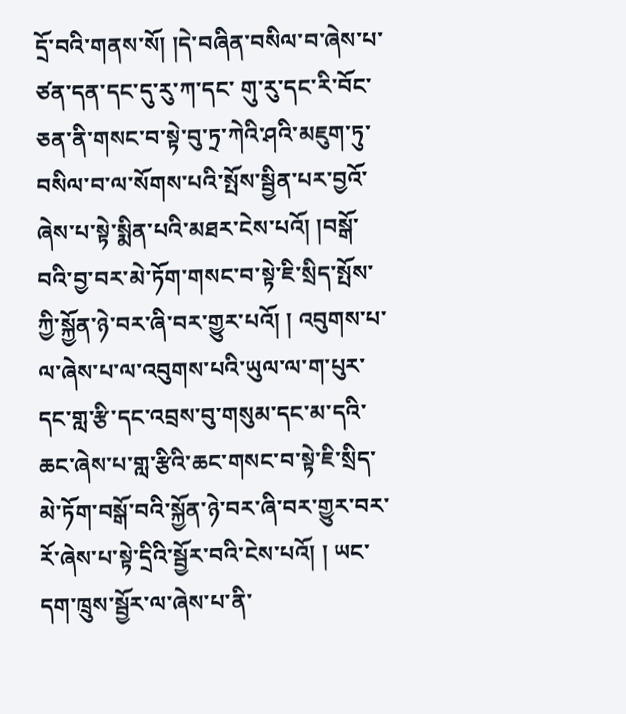དྲོ་བའི་གནས་སོ། །དེ་བཞིན་བསིལ་བ་ཞེས་པ་ཙན་དན་དང་དུ་རུ་ཀ་དང་ གུ་རུ་དང་རི་བོང་ཅན་ནི་གསང་བ་སྟེ་བུ་ཏྲ་ཀེའི་ཤའི་མཇུག་ཏུ་བསིལ་བ་ལ་སོགས་པའི་སྤོས་སྦྱིན་པར་བྱའོ་ཞེས་པ་སྟེ་སྨིན་པའི་མཐར་ངེས་པའོ། །བསྒོ་བའི་བྱ་བར་མེ་ཏོག་གསང་བ་སྟེ་ཇི་སྲིད་སྤོས་ཀྱི་སྐྱོན་ཉེ་བར་ཞི་བར་གྱུར་པའོ། ། འབུགས་པ་ལ་ཞེས་པ་ལ་འབུགས་པའི་ཡུལ་ལ་ག་པུར་དང་གླ་རྩི་དང་འབྲས་བུ་གསུམ་དང་མ་དའི་ཆང་ཞེས་པ་གླ་རྩིའི་ཆང་གསང་བ་སྟེ་ཇི་སྲིད་མེ་ཏོག་བསྒོ་བའི་སྐྱོན་ཉེ་བར་ཞི་བར་གྱུར་བར་རོ་ཞེས་པ་སྟེ་དྲིའི་སྦྱོར་བའི་ངེས་པའོ། ། ཡང་དག་ཁྲུས་སྦྱོར་ལ་ཞེས་པ་ནི་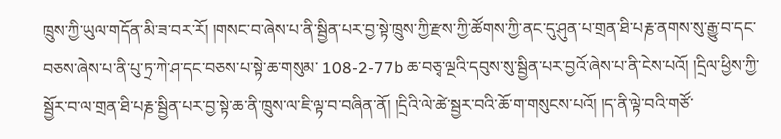ཁྲུས་ཀྱི་ཡུལ་གདོན་མི་ཟ་བར་རོ། །གསང་བ་ཞེས་པ་ནི་སྦྱིན་པར་བྱ་སྟེ་ཁྲུས་ཀྱི་རྫས་ཀྱི་ཚོགས་ཀྱི་ནང་དུ་ཤུན་པ་གྲན་ཐི་པརྞ་ནགས་སུ་རྒྱུ་བ་དང་བཅས་ཞེས་པ་ནི་པུ་ཏྲ་ཀེ་ཤ་དང་བཅས་པ་སྟེ་ཆ་གསུམ་ 108-2-77b ཆ་བཅྭ་ལྔའི་དབུས་སུ་སྦྱིན་པར་བྱའོ་ཞེས་པ་ནི་ངེས་པའོ། །དྲིལ་ཕྱིས་ཀྱི་སྦྱོར་བ་ལ་གྲན་ཐི་པརྞ་སྦྱིན་པར་བྱ་སྟེ་ཆ་ནི་ཁྲུས་ལ་ཇི་ལྟ་བ་བཞིན་ནོ། །དྲིའི་ལེ་ཚེ་སྦྱར་བའི་ཆོ་ག་གསུངས་པའོ། །ད་ནི་ལྟེ་བའི་གཙོ་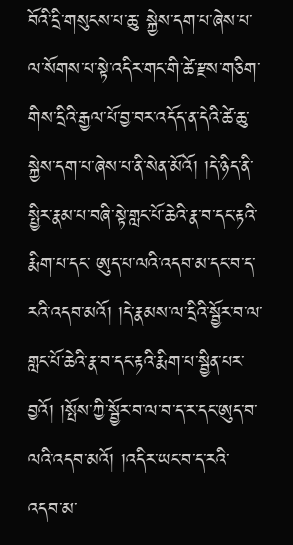བོའི་དྲི་གསུངས་པ་ཆུ་ སྐྱེས་དག་པ་ཞེས་པ་ལ་སོགས་པ་སྟེ་འདིར་གང་གི་ཚེ་རྫས་གཅིག་གིས་དྲིའི་རྒྱལ་པོ་བྱ་བར་འདོད་ན་དེའི་ཚེ་ཆུ་སྐྱེས་དག་པ་ཞེས་པ་ནི་སེན་མོའོ། །དེ་ཉིད་ནི་སྤྱིར་རྣམ་པ་བཞི་སྟེ་གླང་པོ་ཆེའི་རྣ་བ་དང་རྟའི་རྨིག་པ་དང་ ཨུད་པ་ལའི་འདབ་མ་དང་བ་ད་རའི་འདབ་མའོ། །དེ་རྣམས་ལ་དྲིའི་སྦྱོར་བ་ལ་གླང་པོ་ཆེའི་རྣ་བ་དང་རྟའི་རྨིག་པ་སྦྱིན་པར་བྱའོ། །སྤོས་ཀྱི་སྦྱོར་བ་ལ་བ་ད་ར་དང་ཨུད་བ་ལའི་འདབ་མའོ། །འདིར་ཡང་བ་ད་རའི་ འདབ་མ་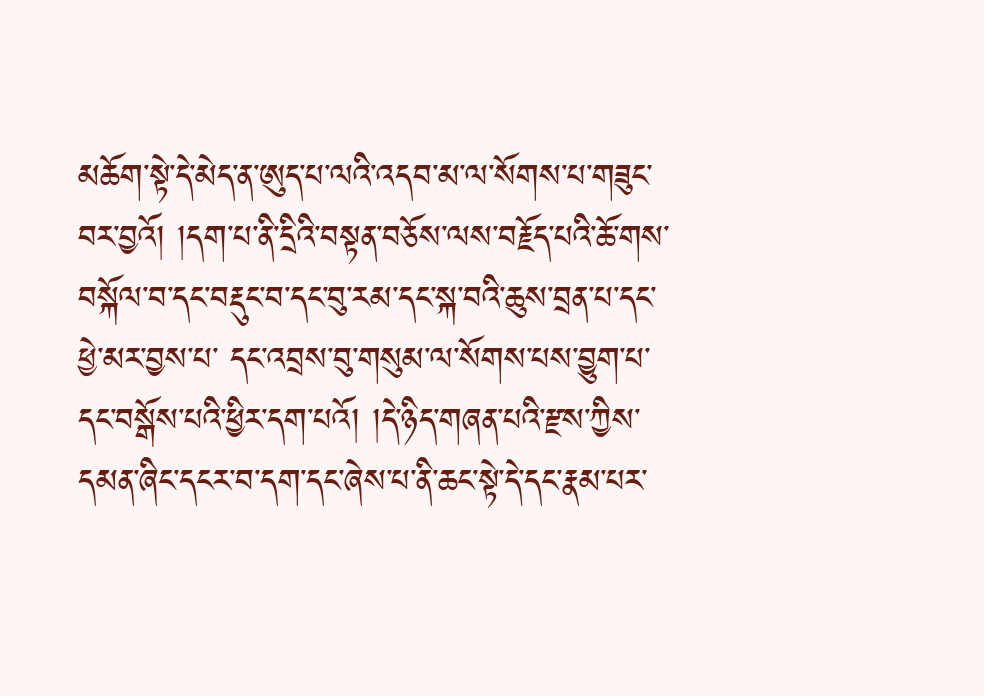མཆོག་སྟེ་དེ་མེད་ན་ཨུད་པ་ལའི་འདབ་མ་ལ་སོགས་པ་གཟུང་བར་བྱའོ། །དག་པ་ནི་དྲིའི་བསྟན་བཅོས་ལས་བརྗོད་པའི་ཆོ་གས་བསྐོལ་བ་དང་བརྡུང་བ་དང་བུ་རམ་དང་སྐ་བའི་ཆུས་བྲན་པ་དང་ཕྱེ་མར་བྱས་པ་ དང་འབྲས་བུ་གསུམ་ལ་སོགས་པས་བྱུག་པ་དང་བསྒོས་པའི་ཕྱིར་དག་པའོ། །དེ་ཉིད་གཞན་པའི་རྫས་ཀྱིས་དམན་ཞིང་དངར་བ་དག་དང་ཞེས་པ་ནི་ཆང་སྟེ་དེ་དང་རྣམ་པར་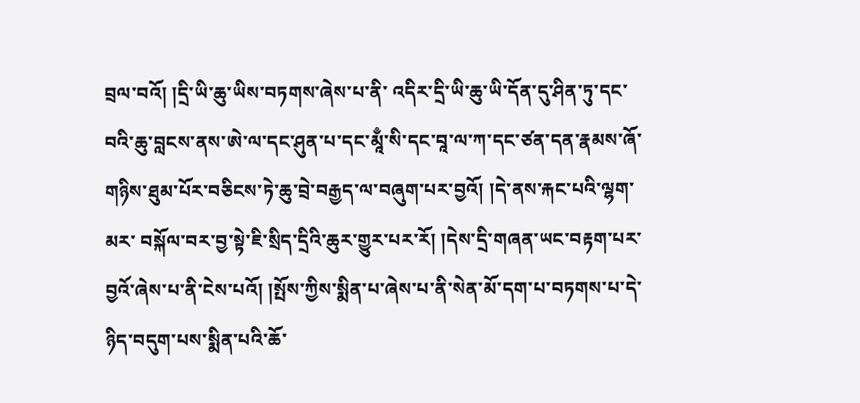བྲལ་བའོ། །དྲི་ཡི་ཆུ་ཡིས་བཏགས་ཞེས་པ་ནི་ འདིར་དྲི་ཡི་ཆུ་ཡི་དོན་དུ་ཤིན་ཏུ་དང་བའི་ཆུ་བླངས་ནས་ཨེ་ལ་དང་ཤུན་པ་དང་མཱྃ་སི་དང་བཱ་ལ་ཀ་དང་ཙན་དན་རྣམས་ཞོ་གཉིས་ཐུམ་པོར་བཅིངས་ཏེ་ཆུ་བྲེ་བརྒྱད་ལ་བཞུག་པར་བྱའོ། །དེ་ནས་རྐང་པའི་ལྷག་མར་ བསྐོལ་བར་བྱ་སྟེ་ཇི་སྲིད་དྲིའི་ཆུར་གྱུར་པར་རོ། །དེས་དྲི་གཞན་ཡང་བརྟག་པར་བྱའོ་ཞེས་པ་ནི་ངེས་པའོ། །སྤོས་ཀྱིས་སྨིན་པ་ཞེས་པ་ནི་སེན་མོ་དག་པ་བཏགས་པ་དེ་ཉིད་བདུག་པས་སྨིན་པའི་ཆོ་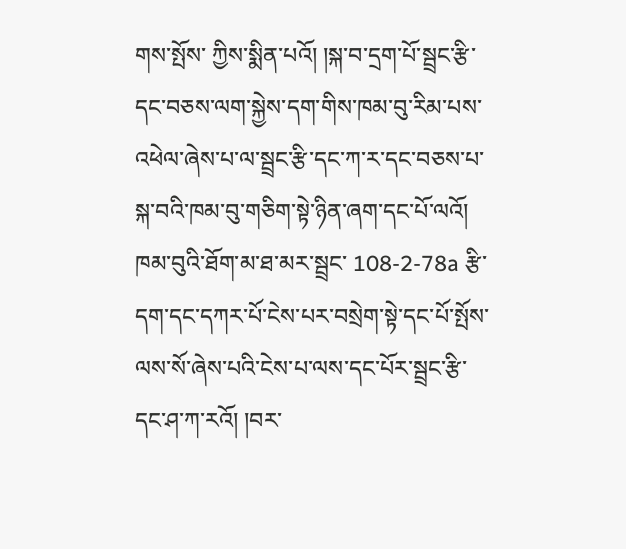གས་སྤོས་ ཀྱིས་སྨིན་པའོ། །སྐ་བ་དྲག་པོ་སྦྲང་རྩི་དང་བཅས་ལག་སྐྱེས་དག་གིས་ཁམ་བུ་རིམ་པས་འཕེལ་ཞེས་པ་ལ་སྦྲང་རྩི་དང་ཀ་ར་དང་བཅས་པ་སྐ་བའི་ཁམ་བུ་གཅིག་སྟེ་ཉིན་ཞག་དང་པོ་ལའོ། ཁམ་བུའི་ཐོག་མ་ཐ་མར་སྦྲང་ 108-2-78a རྩི་དག་དང་དཀར་པོ་ངེས་པར་བསྲེག་སྟེ་དང་པོ་སྤོས་ལས་སོ་ཞེས་པའི་ངེས་པ་ལས་དང་པོར་སྦྲང་རྩི་དང་ཤ་ཀ་རའོ། །བར་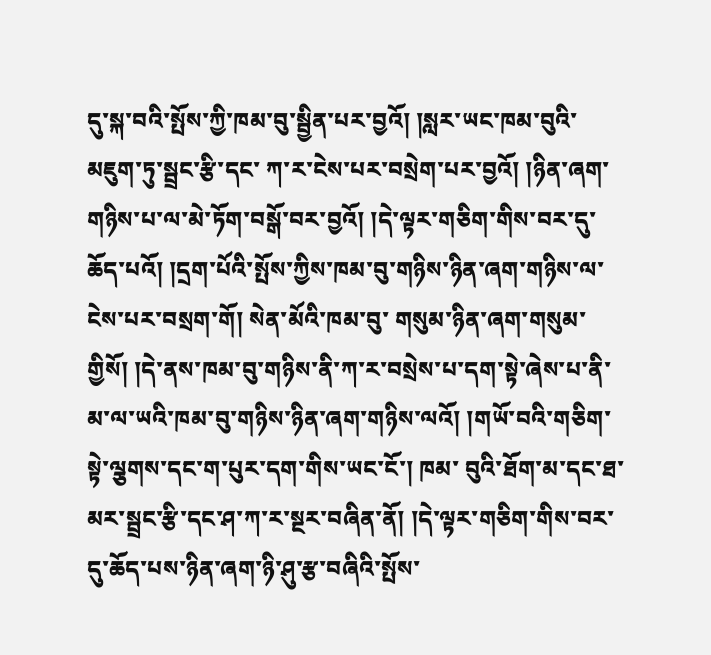དུ་སྐ་བའི་སྤོས་ཀྱི་ཁམ་བུ་སྦྱིན་པར་བྱའོ། །སླར་ཡང་ཁམ་བུའི་མཇུག་ཏུ་སྦྲང་རྩི་དང་ ཀ་ར་ངེས་པར་བསྲེག་པར་བྱའོ། །ཉིན་ཞག་གཉིས་པ་ལ་མེ་ཏོག་བསྒོ་བར་བྱའོ། །དེ་ལྟར་གཅིག་གིས་བར་དུ་ཆོད་པའོ། །དྲག་པོའི་སྤོས་ཀྱིས་ཁམ་བུ་གཉིས་ཉིན་ཞག་གཉིས་ལ་ངེས་པར་བསྲག་གོ། སེན་མོའི་ཁམ་བུ་ གསུམ་ཉིན་ཞག་གསུམ་གྱིསོ། །དེ་ནས་ཁམ་བུ་གཉིས་ནི་ཀ་ར་བསྲེས་པ་དག་སྟེ་ཞེས་པ་ནི་མ་ལ་ཡའི་ཁམ་བུ་གཉིས་ཉིན་ཞག་གཉིས་ལའོ། །གཡོ་བའི་གཅིག་སྟེ་ལྕགས་དང་ག་པུར་དག་གིས་ཡང་ངོ་། ཁམ་ བུའི་ཐོག་མ་དང་ཐ་མར་སྦྲང་རྩི་དང་ཤ་ཀ་ར་སྔར་བཞིན་ནོ། །དེ་ལྟར་གཅིག་གིས་བར་དུ་ཆོད་པས་ཉིན་ཞག་ཉི་ཤུ་རྩ་བཞིའི་སྤོས་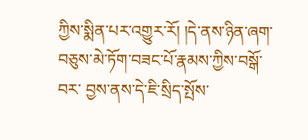ཀྱིས་སྨིན་པར་འགྱུར་རོ། །དེ་ནས་ཉིན་ཞག་བཅུས་མེ་ཏོག་བཟང་པོ་རྣམས་ཀྱིས་བསྒོ་བར་ བྱས་ནས་དེ་ཇི་སྲིད་སྤོས་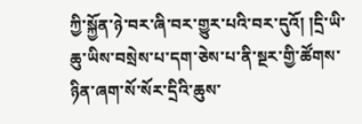ཀྱི་སྐྱོན་ཉེ་བར་ཞི་བར་གྱུར་པའི་བར་དུའོ། །དྲི་ཡི་ཆུ་ཡིས་བསྲེས་པ་དག་ཅེས་པ་ནི་སྔར་གྱི་ཚོགས་ཉིན་ཞག་སོ་སོར་དྲིའི་ཆུས་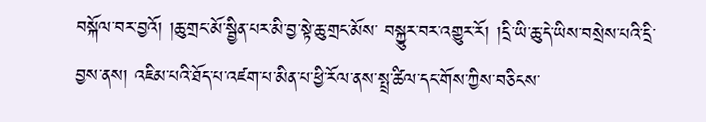བསྐོལ་བར་བྱའོ། །ཆུ་གྲང་མོ་སྦྱིན་པར་མི་བྱ་སྟེ་ཆུ་གྲང་མོས་ བསྐྱུར་བར་འགྱུར་རོ། །དྲི་ཡི་ཆུ་དེ་ཡིས་བསྲེས་པའི་དྲི་བྱས་ནས། འཇིམ་པའི་ཐོད་པ་འཛག་པ་མིན་པ་ཕྱི་རོལ་ནས་སྤྲ་ཚིལ་དང་གོས་ཀྱིས་བཅིངས་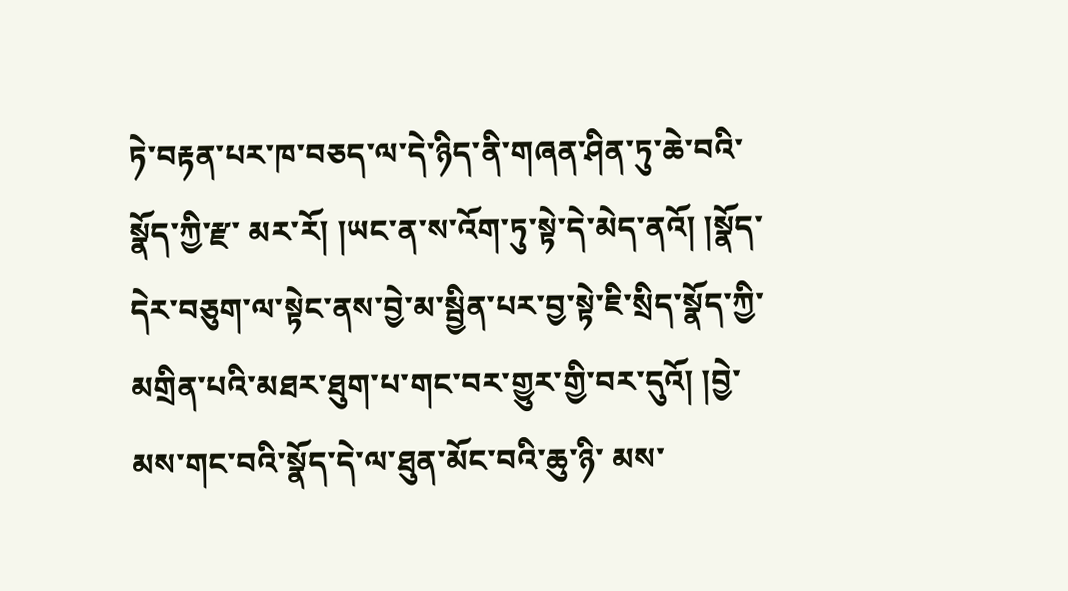ཏེ་བརྟན་པར་ཁ་བཅད་ལ་དེ་ཉིད་ནི་གཞན་ཤིན་ཏུ་ཆེ་བའི་སྣོད་ཀྱི་རྫ་ མར་རོ། །ཡང་ན་ས་འོག་ཏུ་སྟེ་དེ་མེད་ནའོ། །སྣོད་དེར་བཅུག་ལ་སྟེང་ནས་བྱེ་མ་སྦྱིན་པར་བྱ་སྟེ་ཇི་སྲིད་སྣོད་ཀྱི་མགྲིན་པའི་མཐར་ཐུག་པ་གང་བར་གྱུར་གྱི་བར་དུའོ། །བྱེ་མས་གང་བའི་སྣོད་དེ་ལ་ཐུན་མོང་བའི་ཆུ་ཉི་ མས་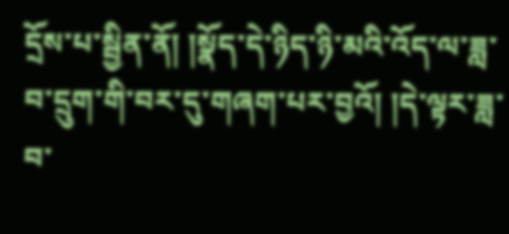དྲོས་པ་སྦྱིན་ནོ། །སྣོད་དེ་ཉིད་ཉི་མའི་འོད་ལ་ཟླ་བ་དྲུག་གི་བར་དུ་གཞག་པར་བྱའོ། །དེ་ལྟར་ཟླ་བ་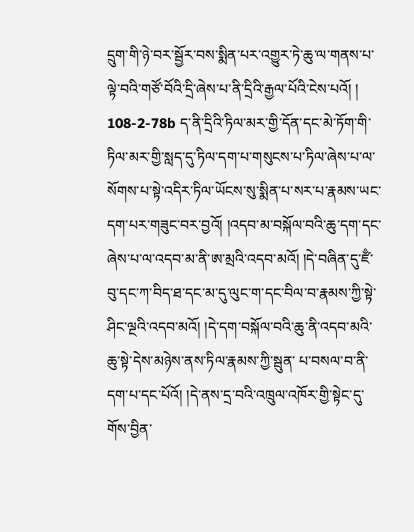དྲུག་གི་ཉེ་བར་སྦྱོར་བས་སྨིན་པར་འགྱུར་ཏེ་ཆུ་ལ་གནས་པ་ལྟེ་བའི་གཙོ་བོའི་དྲི་ཞེས་པ་ནི་དྲིའི་རྒྱལ་པོའི་ངེས་པའོ། ། 108-2-78b ད་ནི་དྲིའི་ཏིལ་མར་གྱི་དོན་དང་མེ་ཏོག་གི་ཏིལ་མར་གྱི་སླད་དུ་ཏིལ་དག་པ་གསུངས་པ་ཏིལ་ཞེས་པ་ལ་སོགས་པ་སྟེ་འདིར་ཏིལ་ཡོངས་སུ་སྨིན་པ་སར་པ་རྣམས་ཡང་དག་པར་གཟུང་བར་བྱའོ། །འདབ་མ་བསྐོལ་བའི་ཆུ་དག་དང་ ཞེས་པ་ལ་འདབ་མ་ནི་ཨ་མྲའི་འདབ་མའོ། །དེ་བཞིན་དུ་ཛྃ་བུ་དང་ཀ་བིད་ཐ་དང་མ་དུ་ལུང་ག་དང་བིལ་བ་རྣམས་ཀྱི་སྟེ་ཤིང་ལྔའི་འདབ་མའོ། །དེ་དག་བསྐོལ་བའི་ཆུ་ནི་འདབ་མའི་ཆུ་སྟེ་དེས་མཉེས་ནས་ཏིལ་རྣམས་ཀྱི་སྦུན་ པ་བསལ་བ་ནི་དག་པ་དང་པོའོ། །དེ་ནས་དྲ་བའི་འཁྲུལ་འཁོར་གྱི་སྟེང་དུ་གོས་བྱིན་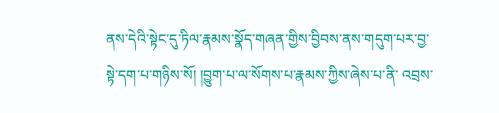ནས་དེའི་སྟེང་དུ་ཏིལ་རྣམས་སྣོད་གཞན་གྱིས་བྱིབས་ནས་གདུག་པར་བྱ་སྟེ་དག་པ་གཉིས་སོ། །བྱུག་པ་ལ་སོགས་པ་རྣམས་ཀྱིས་ཞེས་པ་ནི་ འབྲས་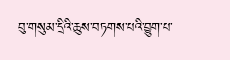བུ་གསུམ་དྲིའི་ཆུས་བཏགས་པའི་བྱུག་པ་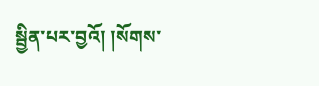སྦྱིན་པར་བྱའོ། །སོགས་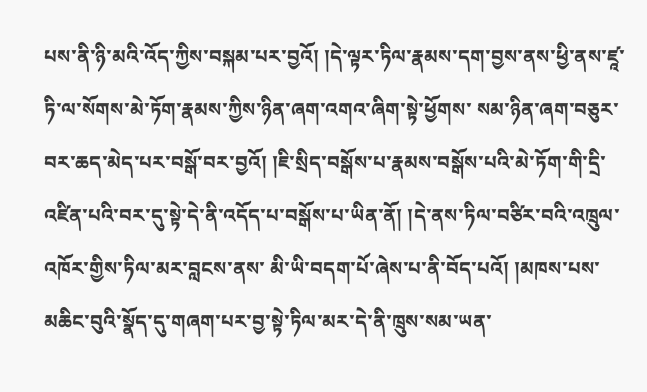པས་ནི་ཉི་མའི་འོད་ཀྱིས་བསྐམ་པར་བྱའོ། །དེ་ལྟར་ཏིལ་རྣམས་དག་བྱས་ནས་ཕྱི་ནས་ཛཱ་ཏི་ལ་སོགས་མེ་ཏོག་རྣམས་ཀྱིས་ཉིན་ཞག་འགའ་ཞིག་སྟེ་ཕྱོགས་ སམ་ཉིན་ཞག་བཅུར་བར་ཆད་མེད་པར་བསྒོ་བར་བྱའོ། །ཇི་སྲིད་བསྒོས་པ་རྣམས་བསྒོས་པའི་མེ་ཏོག་གི་དྲི་འཛིན་པའི་བར་དུ་སྟེ་དེ་ནི་འདོད་པ་བསྒོས་པ་ཡིན་ནོ། །དེ་ནས་ཏིལ་བཙིར་བའི་འཁྲུལ་འཁོར་གྱིས་ཏིལ་མར་བླངས་ནས་ མི་ཡི་བདག་པོ་ཞེས་པ་ནི་བོད་པའོ། །མཁས་པས་མཆིང་བུའི་སྣོད་དུ་གཞག་པར་བྱ་སྟེ་ཏིལ་མར་དེ་ནི་ཁྲུས་སམ་ཡན་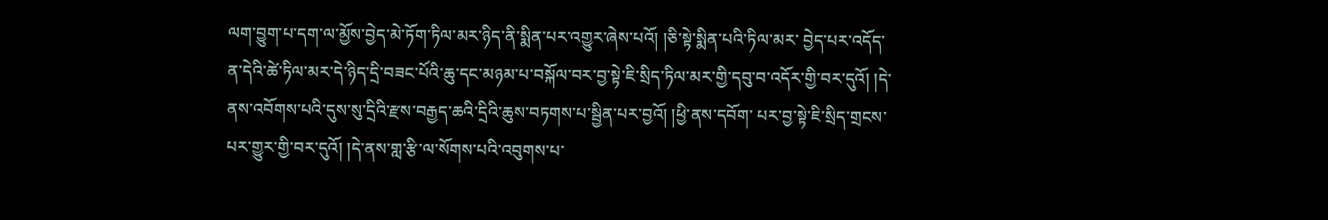ལག་བྱུག་པ་དག་ལ་མྱོས་བྱེད་མེ་ཏོག་ཏིལ་མར་ཉིད་ནི་སྨིན་པར་འགྱུར་ཞེས་པའོ། །ཅི་སྟེ་སྨིན་པའི་ཏིལ་མར་ བྱེད་པར་འདོད་ན་དེའི་ཚེ་ཏིལ་མར་དེ་ཉིད་དྲི་བཟང་པོའི་ཆུ་དང་མཉམ་པ་བསྐོལ་བར་བྱ་སྟེ་ཇི་སྲིད་ཏིལ་མར་གྱི་དབུ་བ་འདོར་གྱི་བར་དུའོ། །དེ་ནས་འབོགས་པའི་དུས་སུ་དྲིའི་རྫས་བརྒྱད་ཆའི་དྲིའི་ཆུས་བཏགས་པ་སྦྱིན་པར་བྱའོ། །ཕྱི་ནས་དབོག་ པར་བྱ་སྟེ་ཇི་སྲིད་གྲངས་པར་གྱུར་གྱི་བར་དུའོ། །དེ་ནས་གླ་རྩི་ལ་སོགས་པའི་འབུགས་པ་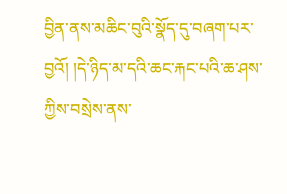བྱིན་ནས་མཆིང་བུའི་སྣོད་དུ་བཞག་པར་བྱའོ། །དེ་ཉིད་མ་དའི་ཆང་རྐང་པའི་ཆ་ཤས་ཀྱིས་བསྲེས་ནས་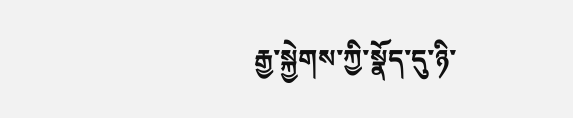རྒྱ་སྐྱེགས་ཀྱི་སྣོད་དུ་ཉི་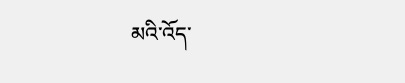མའི་འོད་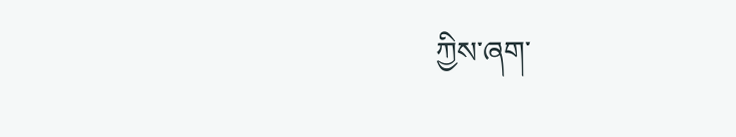ཀྱིས་ཞག་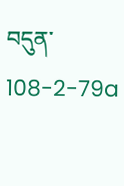བདུན་ 108-2-79a